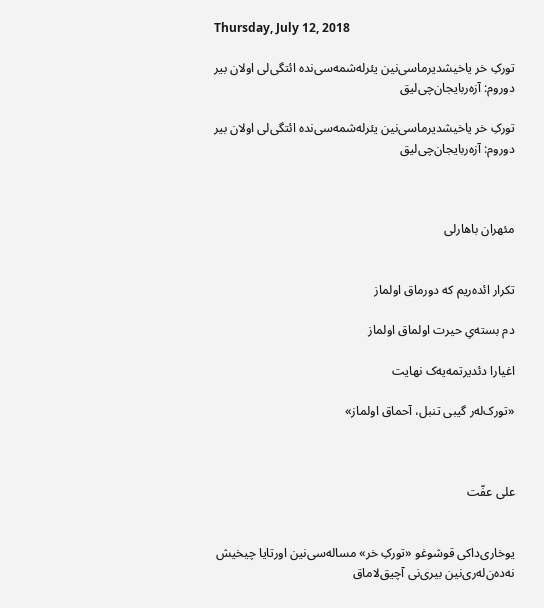Thursday, July 12, 2018

تورکِ خر یاخیشدیرماسی‌نین یئرله‌شمه‌سی‌نده ائتگی‌لی اولان بیر دوروم: آزه‌ربایجان‌چی‌لیق

تورکِ خر یاخیشدیرماسی‌نین یئرله‌شمه‌سی‌نده ائتگی‌لی اولان بیر دوروم: آزه‌ربایجان‌چی‌لیق



مئهران باهارلی


تکرار ائده‌ریم که دورماق اولماز

دم بسته‌یِ حیرت اولماق اولماز

اغیارا دئدیرتمه‌یه‌ک نهایت

«تورک‌له‌ر گیبی تنبل، آحماق اولماز»



علی عفّت


یوخاری‌داکی قوشوغو «تورکِ خر» مساله‌سی‌نین اورتایا چیخیش نه‌ده‌ن‌له‌ری‌نین بیری‌نی آچیق‌لاماق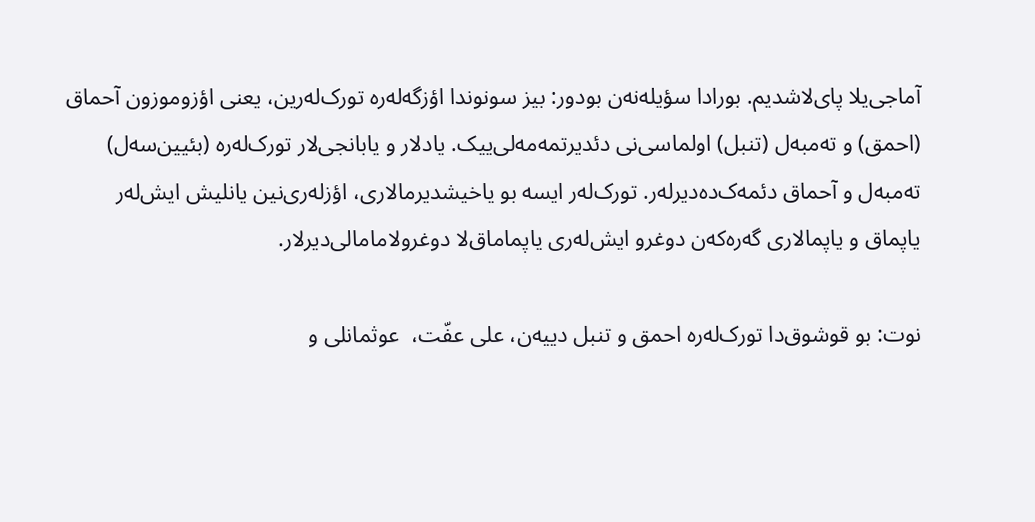آماجی‌یلا پای‌لاشدیم. بورادا سؤیله‌نه‌ن بودور: بیز سونوندا اؤزگه‌له‌ره تورک‌له‌رین، یعنی اؤزوموزون آحماق (احمق) و ته‌مبه‌ل (تنبل) اولماسی‌نی دئدیرتمه‌مه‌لی‌ییک. یادلار و یابانجی‌لار تورک‌له‌ره (بئیین‌سه‌ل) ته‌مبه‌ل و آحماق دئمه‌ک‌ده‌دیرله‌ر. تورک‌له‌ر ایسه بو یاخیشدیرمالاری، اؤزله‌ری‌نین یانلیش ایش‌له‌ر یاپماق و یاپمالاری گه‌ره‌که‌ن دوغرو ایش‌له‌ری یاپماماق‌لا دوغرولامامالی‌دیرلار.

نوت: بو قوشوق‌دا تورک‌له‌ره احمق و تنبل دییه‌ن، علی عفّت،  عوثمانلی و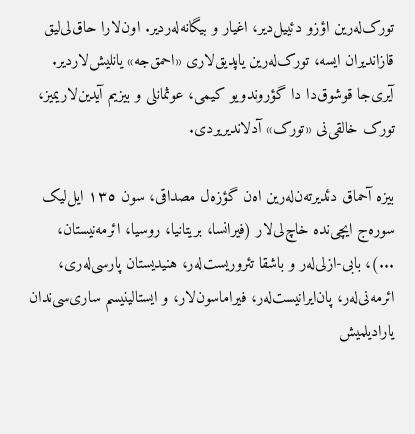تورک‌له‌رین اؤزو دئییل‌دیر، اغیار و بیگانه‌له‌ردیر. اون‌لارا حاق‌لی‌لیق قازاندیران ایسه، تورک‌له‌رین یاپدیق‌لاری «احمق‌جه» یانلیش‌لاردیر. آیری‌جا قوشوق‌دا دا گؤروندویو کیمی، عوثمانلی و بیزیم آیدین‌لاریمیز، تورک خالقی‌نی «تورک» آدلاندیریردی.

بیزه آحماق دئدیرته‌ن‌له‌رین اه‌ن گؤزه‌ل مصداقی، سون ١٣٥ ایل‌لیک سوره‌ج ایچی‌نده خاچ‌لی‌لار (فیرانسا، بریتانیا، روسیا، ائرمه‌نیستان، ...)، بابی-ازلی‌له‌ر و باشقا تئروریست‌له‌ر، هنیدیستان پارسی‌له‌ری، ائرمه‌نی‌له‌ر، پان‌ایرانیست‌له‌ر، فیراماسون‌لار، و ایستالینیسم ساری‌سی‌ندان یارادیلمیش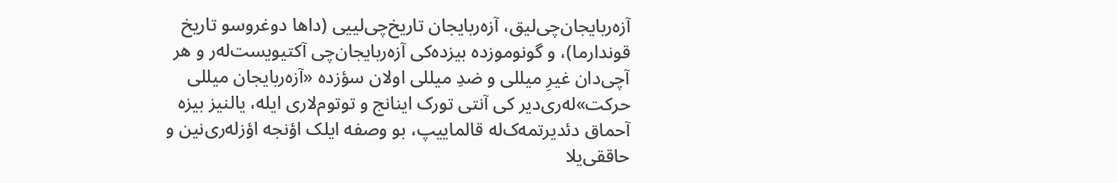آزه‌ربایجان‌چی‌لیق، آزه‌ربایجان‌ تاریخ‌چی‌لییی (داها دوغروسو تاریخ قوندارما)، و گونوموزده بیزده‌کی آزه‌ربایجان‌چی آکتیویست‌له‌ر و هر آچی‌دان غیرِ میللی و ضدِ میللی اولان سؤزده «آزه‌ربایجان میللی حرکت»له‌ری‌دیر کی آنتی ‌تورک اینانج و توتوم‌لاری ایله، یالنیز بیزه آحماق دئدیرتمه‌ک‌له قالماییپ، بو وصفه ایلک اؤنجه اؤزله‌ری‌نین و حاققی‌یلا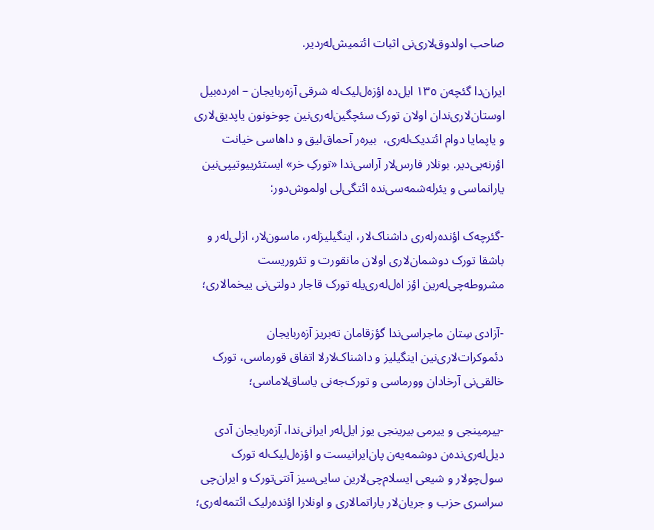صاحب اولدوق‌لاری‌نی اثبات ائتمیش‌له‌ردیر.

ایران‌دا گئچه‌ن ١٣٥ ایل‌ده اؤزه‌ل‌لیک‌له شرقی آزه‌ربایجان – اه‌رده‌بیل اوستان‌لاری‌ندان اولان تورک سئچگین‌له‌ری‌نین چوخونون یاپدیق‌لاری و یاپمایا دوام ائتدیک‌له‌ری،  بیره‌ر آحماق‌لیق و داهاسی خیانت اؤرنه‌یی‌دیر. بونلار فارس‌لار آراسی‌ندا «تورکِ خر» ایستئرییوتیپی‌نین یارانماسی و یئرله‌شمه‌سی‌نده ائتگی‌لی اولموش‌دور:

-گئرچه‌ک اؤنده‌رله‌ری داشناک‌لار، اینگیلیزله‌ر، ماسون‌لار، ازلی‌له‌ر و باشقا تورک دوشمان‌لاری اولان مانقورت و تئروریست مشروطه‌چی‌له‌رین اؤز اه‌‌ل‌له‌ری‌یله تورک قاجار دولتی‌نی ییخمالاری؛

-آزادی سِتان ماجراسی‌ندا گؤزقامان ته‌بریز آزه‌ربایجان دئموکرات‌لاری‌نین اینگیلیز و داشناک‌لارلا اتفاق قورماسی، تورک خالقی‌نی آرخادان وورماسی و تورک‌جه‌نی یاساق‌لاماسی؛

-ییرمینجی و ییرمی بیرینجی یوز ایل‌له‌ر ایرانی‌ندا، آزه‌ربایجان آدی دیل‌له‌ری‌نده‌ن دوشمه‌یه‌ن پان‌ایرانیست و اؤزه‌ل‌لیک‌له تورک سول‌چو‌لار و شیعی ایسلام‌چی‌لارین سایی‌سیز آنتی‌تورک و ایران‌چی سراسری حزب و جریان‌لار یاراتمالاری و اونلارا اؤنده‌رلیک ائتمه‌له‌ری؛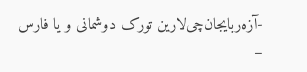-آزه‌ربایجان‌چی‌لارین تورک دوشمانی و یا فارس –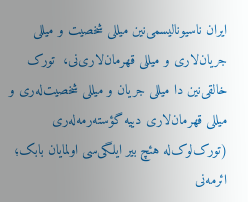ایران ناسیونالیسمی‌نین میللی شخصیت و میللی جریان‌لاری‌ و میللی قهرمان‌لاری‌نی،  تورک خالقی‌نین دا میللی جریان و میللی شخصیت‌له‌ری و میللی قهرمان‌لاری دییه گؤسته‌رمه‌له‌ری (تورک‌لوک‌له هئچ بیر ایلگی‌سی اولمایان بابک‌؛ ائرمه‌نی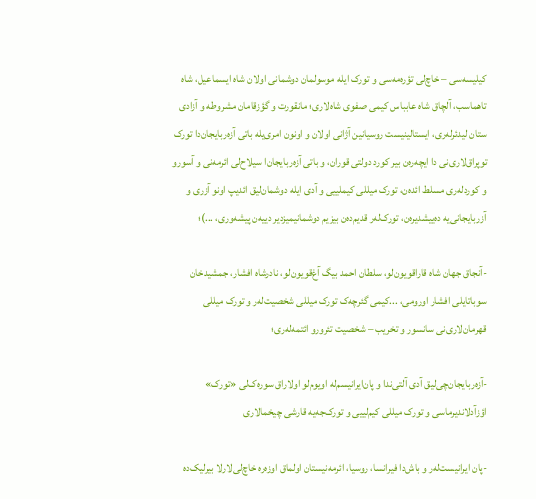کیلیسه‌سی – خاچ‌لی تؤره‌مه‌سی و تورک ایله موسولمان دوشمانی اولان شاه ایسماعیل، شاه تاهماسب، آلچاق شاه عابباس کیمی صفوی شاه‌لاری؛ مانقورت و گؤزقامان مشروطه و آزادی ستان لیدئرله‌ری، ایستالینیست روسیانین آژانی اولان و اونون امری‌یله باتی آزه‌ربایجان‌دا تورک توپراق‌لاری‌نی دا ایچه‌ره‌ن بیر کورد دولتی قوران، و باتی آزه‌ربایجان‌ا سیلاح‌لی ائرمه‌نی و آسورو و کوردله‌ری مسلط ائده‌ن، تورک میللی کیملییی و آدی ایله دوشمان‌لیق ائدیپ اونو آزری و آزربایجانی‌یه ده‌ییشدیره‌ن، تورک‌له‌ر قدیم‌ده‌ن بیزیم دوشمانیمیزدیر دییه‌ن پیشه‌وری، ...)؛

-آنجاق جهان شاه قاراقویون‌لو، سلطان احمد بیگ آغ‌قویون‌لو، نادرشاه افشار، جمشیدخان سوباتایلی افشار اورومی، ...کیمی گئرچه‌ک تورک میللی شخصیت‌له‌ر و تورک میللی قهرمان‌لاری‌نی سانسور و تخریب – شخصیت تئرورو ائتمه‌له‌ری؛

-آزه‌ربایجان‌چی‌لیق آدی آلتی‌ندا و پان‌ایرانیسم‌له اویوم‌لو اولاراق سوره‌ک‌لی «تورک» اؤزآدلاندیرماسی و تورک میللی کیم‌لییی و تورک‌جه‌یه قارشی چیخمالاری

-پان ایرانیست‌له‌ر و باش‌دا فیرانسا، روسیا، ائرمه‌نیستان اولماق اوزه‌ره خاچ‌لی‌لارلا بیرلیک‌ده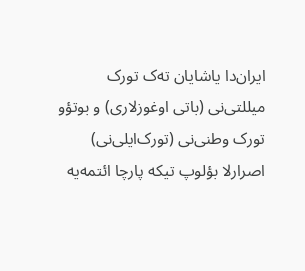ایران‌دا یاشایان ته‌ک تورک میللتی‌نی (باتی اوغوزلاری) و بوتؤو تورک وطنی‌نی (تورک‌ایلی‌نی) اصرارلا بؤلوپ تیکه پارچا ائتمه‌یه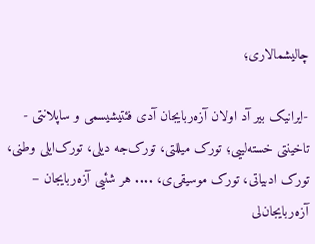چالیشمالاری؛

-ایرانیک بیر آد اولان آزه‌ربایجان آدی فئتیشیسمی و ساپلانتی - تاخینتی‌ خسته‌لییی؛ تورک میللتی، تورک‌جه دیلی، تورک‌ایلی وطنی، تورک ادبیاتی، تورک موسیقی‌ی، .... هر شئیی آزه‌ربایجان – آزه‌ربایجان‌لی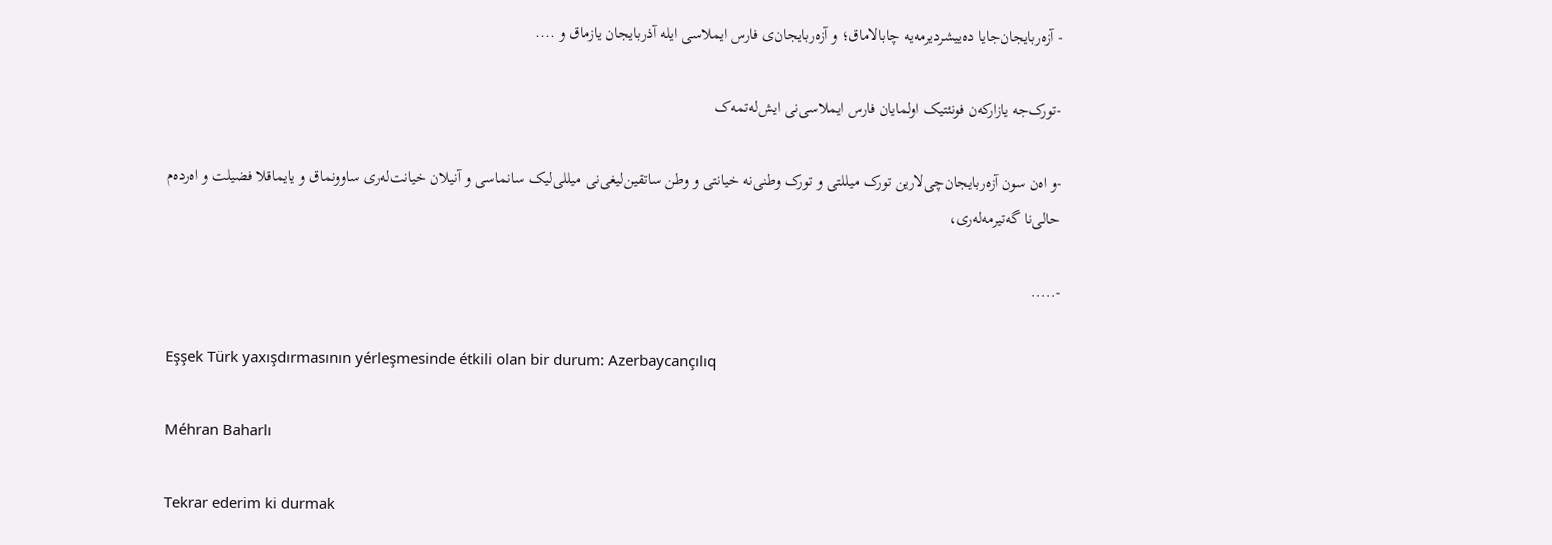- آزه‌ربایجان‌جایا ده‌ییشردیرمه‌یه چابالاماق؛ و آزه‌ربایجان‌ی فارس ایملاسی ایله آذربایجان یازماق و ....

-تورک‌جه یازارکه‌ن فونئتیک اولمایان فارس ایملاسی‌نی ایش‌له‌تمه‌ک

-و اه‌ن سون آزه‌ربایجان‌چی‌لارین تورک میللتی و تورک وطنی‌نه خیانتی و وطن ساتقین‌لیغی‌نی میللی‌لیک سانماسی و آنیلان خیانت‌له‌ری ساوونماق و یایماقلا فضیلت و اه‌رده‌م حالی‌نا گه‌تیرمه‌له‌ری،

-.....

Eşşek Türk yaxışdırmasının yérleşmesinde étkili olan bir durum: Azerbaycançılıq

Méhran Baharlı

Tekrar ederim ki durmak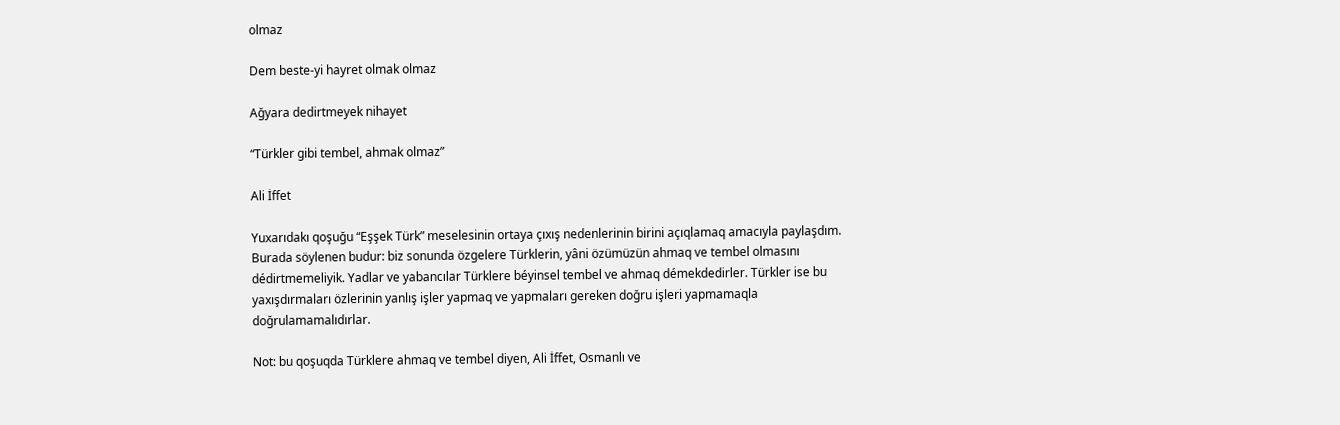olmaz

Dem beste-yi hayret olmak olmaz

Ağyara dedirtmeyek nihayet

“Türkler gibi tembel, ahmak olmaz”

Ali İffet

Yuxarıdakı qoşuğu “Eşşek Türk” meselesinin ortaya çıxış nedenlerinin birini açıqlamaq amacıyla paylaşdım. Burada söylenen budur: biz sonunda özgelere Türklerin, yâni özümüzün ahmaq ve tembel olmasını dédirtmemeliyik. Yadlar ve yabancılar Türklere béyinsel tembel ve ahmaq démekdedirler. Türkler ise bu yaxışdırmaları özlerinin yanlış işler yapmaq ve yapmaları gereken doğru işleri yapmamaqla doğrulamamalıdırlar.

Not: bu qoşuqda Türklere ahmaq ve tembel diyen, Ali İffet, Osmanlı ve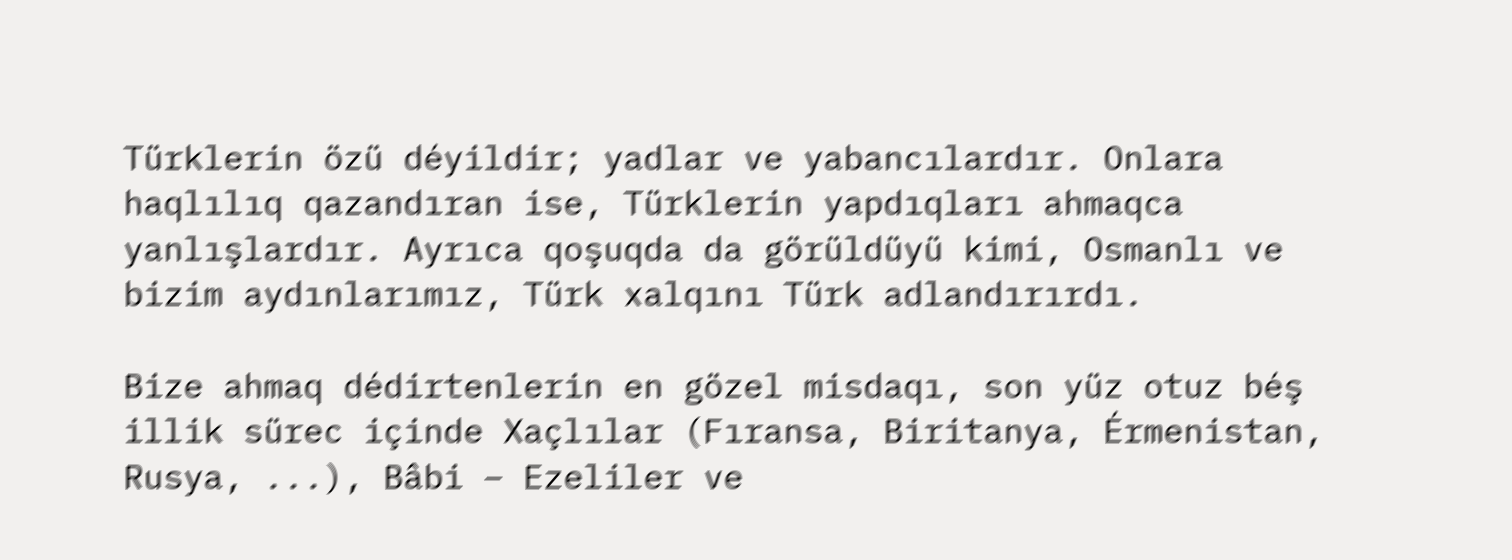Türklerin özü déyildir; yadlar ve yabancılardır. Onlara haqlılıq qazandıran ise, Türklerin yapdıqları ahmaqca yanlışlardır. Ayrıca qoşuqda da görüldüyü kimi, Osmanlı ve bizim aydınlarımız, Türk xalqını Türk adlandırırdı.

Bize ahmaq dédirtenlerin en gözel misdaqı, son yüz otuz béş illik sürec içinde Xaçlılar (Fıransa, Biritanya, Érmenistan, Rusya, ...), Bâbi – Ezeliler ve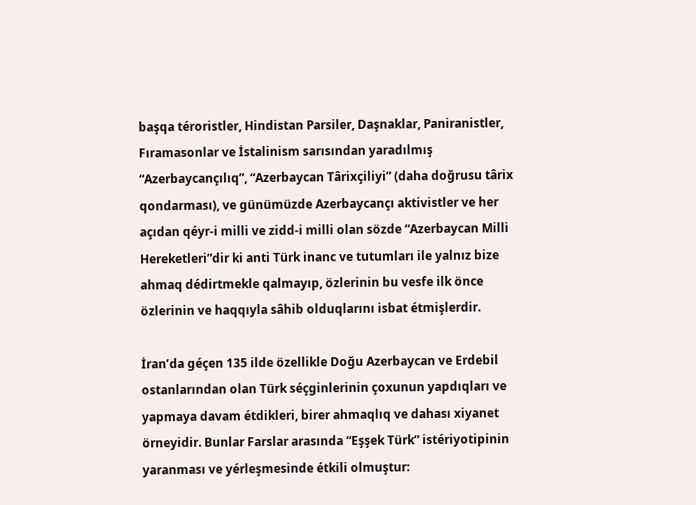başqa téroristler, Hindistan Parsiler, Daşnaklar, Paniranistler, Fıramasonlar ve İstalinism sarısından yaradılmış “Azerbaycançılıq”, “Azerbaycan Târixçiliyi” (daha doğrusu târix qondarması), ve günümüzde Azerbaycançı aktivistler ve her açıdan qéyr-i milli ve zidd-i milli olan sözde “Azerbaycan Milli Hereketleri”dir ki anti Türk inanc ve tutumları ile yalnız bize ahmaq dédirtmekle qalmayıp, özlerinin bu vesfe ilk önce özlerinin ve haqqıyla sâhib olduqlarını isbat étmişlerdir.

İran’da géçen 135 ilde özellikle Doğu Azerbaycan ve Erdebil ostanlarından olan Türk séçginlerinin çoxunun yapdıqları ve yapmaya davam étdikleri, birer ahmaqlıq ve dahası xiyanet örneyidir. Bunlar Farslar arasında “Eşşek Türk” istériyotipinin yaranması ve yérleşmesinde étkili olmuştur: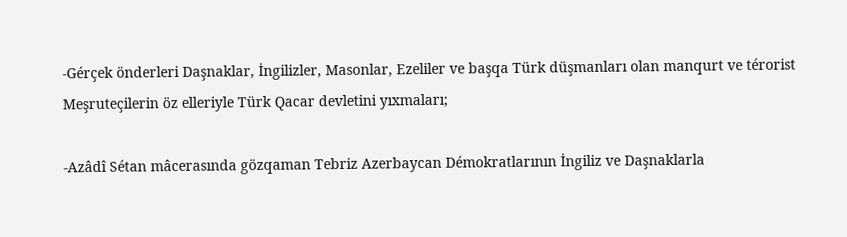-Gérçek önderleri Daşnaklar, İngilizler, Masonlar, Ezeliler ve başqa Türk düşmanları olan manqurt ve térorist Meşruteçilerin öz elleriyle Türk Qacar devletini yıxmaları;

-Azâdî Sétan mâcerasında gözqaman Tebriz Azerbaycan Démokratlarının İngiliz ve Daşnaklarla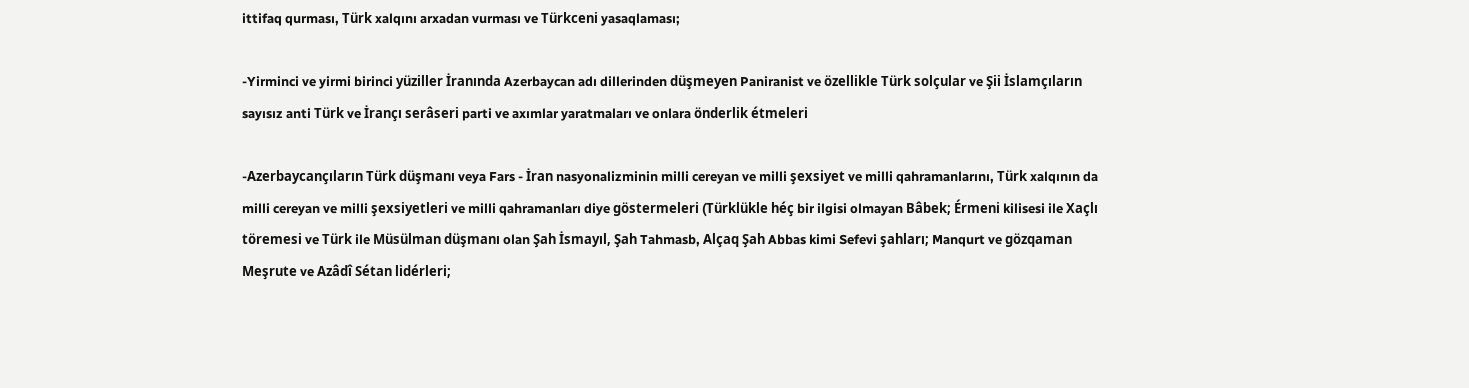ittifaq qurması, Türk xalqını arxadan vurması ve Türkceni yasaqlaması;

-Yirminci ve yirmi birinci yüziller İranında Azerbaycan adı dillerinden düşmeyen Paniranist ve özellikle Türk solçular ve Şii İslamçıların sayısız anti Türk ve İrançı serâseri parti ve axımlar yaratmaları ve onlara önderlik étmeleri

-Azerbaycançıların Türk düşmanı veya Fars - İran nasyonalizminin milli cereyan ve milli şexsiyet ve milli qahramanlarını, Türk xalqının da milli cereyan ve milli şexsiyetleri ve milli qahramanları diye göstermeleri (Türklükle héç bir ilgisi olmayan Bâbek; Érmeni kilisesi ile Xaçlı töremesi ve Türk ile Müsülman düşmanı olan Şah İsmayıl, Şah Tahmasb, Alçaq Şah Abbas kimi Sefevi şahları; Manqurt ve gözqaman Meşrute ve Azâdî Sétan lidérleri;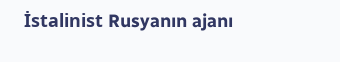İstalinist Rusyanın ajanı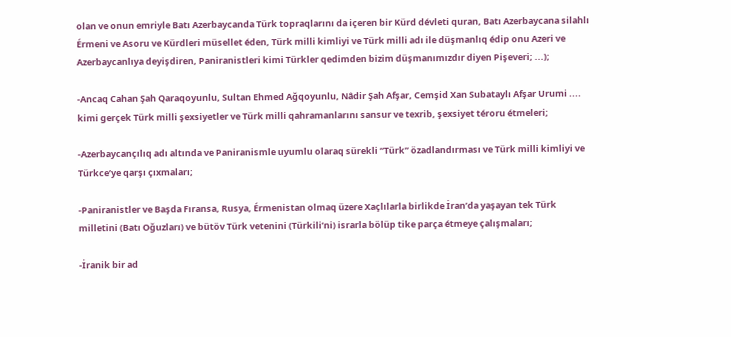olan ve onun emriyle Batı Azerbaycanda Türk topraqlarını da içeren bir Kürd dévleti quran, Batı Azerbaycana silahlı Érmeni ve Asoru ve Kürdleri müsellet éden, Türk milli kimliyi ve Türk milli adı ile düşmanlıq édip onu Azeri ve Azerbaycanlıya deyişdiren, Paniranistleri kimi Türkler qedimden bizim düşmanımızdır diyen Pişeveri; ...);

-Ancaq Cahan Şah Qaraqoyunlu, Sultan Ehmed Ağqoyunlu, Nâdir Şah Afşar, Cemşid Xan Subataylı Afşar Urumi .... kimi gerçek Türk milli şexsiyetler ve Türk milli qahramanlarını sansur ve texrib, şexsiyet téroru étmeleri;

-Azerbaycançılıq adı altında ve Paniranismle uyumlu olaraq sürekli “Türk” özadlandırması ve Türk milli kimliyi ve Türkce’ye qarşı çıxmaları;

-Paniranistler ve Başda Fıransa, Rusya, Érmenistan olmaq üzere Xaçlılarla birlikde İran’da yaşayan tek Türk milletini (Batı Oğuzları) ve bütöv Türk vetenini (Türkili’ni) israrla bölüp tike parça étmeye çalışmaları;

-İranik bir ad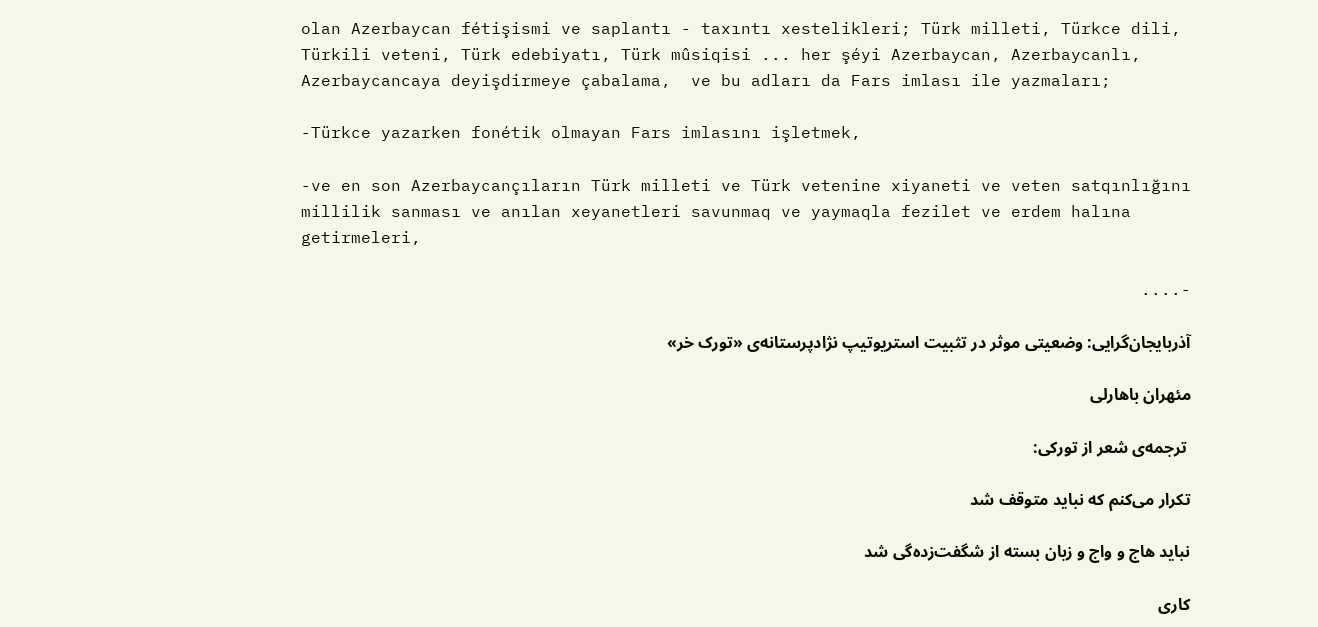olan Azerbaycan fétişismi ve saplantı - taxıntı xestelikleri; Türk milleti, Türkce dili, Türkili veteni, Türk edebiyatı, Türk mûsiqisi ... her şéyi Azerbaycan, Azerbaycanlı, Azerbaycancaya deyişdirmeye çabalama,  ve bu adları da Fars imlası ile yazmaları;

-Türkce yazarken fonétik olmayan Fars imlasını işletmek,

-ve en son Azerbaycançıların Türk milleti ve Türk vetenine xiyaneti ve veten satqınlığını millilik sanması ve anılan xeyanetleri savunmaq ve yaymaqla fezilet ve erdem halına getirmeleri,

-....

آذربایجان‌گرایی: وضعیتی موثر در تثبیت استریوتیپ نژادپرستانه‌ی «تورک خر»

مئهران باهارلی

 ترجمه‌ی شعر از تورکی:

تکرار می‌کنم که نباید متوقف شد

نباید هاج و واج و زبان بسته از شگفت‌زده‌گی شد

کاری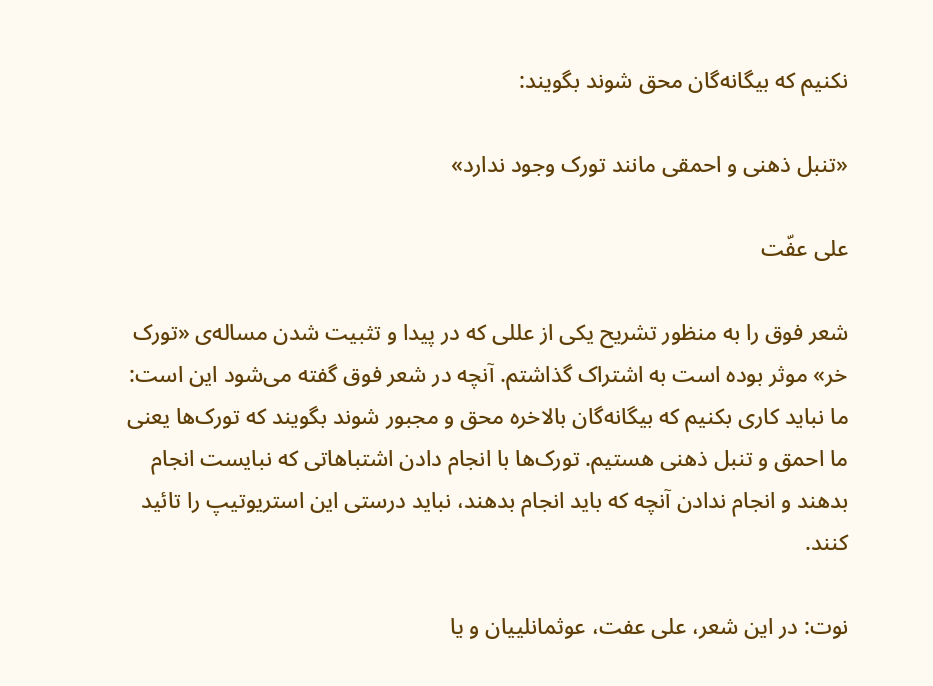نکنیم که بیگانه‌گان محق شوند بگویند:

«تنبل ذهنی و احمقی مانند تورک وجود ندارد»

علی عفّت

شعر فوق را به منظور تشریح یکی از عللی که در پیدا و تثبیت شدن مساله‌ی «تورک خر» موثر بوده است به اشتراک گذاشتم. آنچه در شعر فوق گفته می‌شود این است: ما نباید کاری بکنیم که بیگانه‌گان بالاخره محق و مجبور شوند بگویند که تورک‌ها یعنی ما احمق و تنبل ذهنی هستیم. تورک‌ها با انجام دادن اشتباهاتی که نبایست انجام بدهند و انجام ندادن آنچه که باید انجام بدهند، نباید درستی این استریوتیپ را تائید کنند.

نوت: در این شعر، علی عفت، عوثمانلییان و یا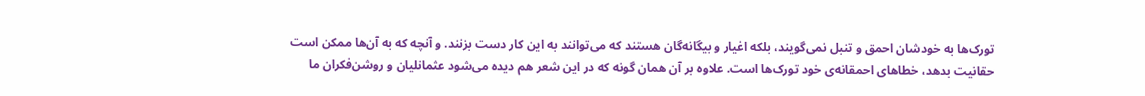تورک‌ها به خودشان احمق و تنبل نمی‌گویند، بلکه اغیار و بیگانه‌گان هستند که می‌توانند به این کار دست بزنند. و آنچه که به آن‌ها ممکن است حقانیت بدهد، خطاهای احمقانه‌ی خود تورک‌ها است. علاوه بر آن همان گونه که در این شعر هم دیده می‌شود عثمانلیان و روشن‌فکران ما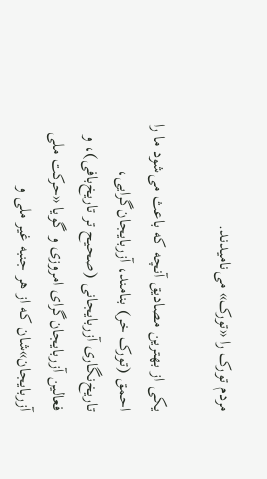مردم تورک را «تورک» می‌نامیدند.

یکی از بهترین مصادیق آنچه که باعث می‌شود ما را احمق (تورک خر) بنامند، آزربایجان‌گرایی، تاریخ‌نگاری آزربایجانی (صحیح تر تاریخ‌بافی)، و فعالین آزربایجان‌گرای امروزی و گویا «حرکت ملی آزربایجان»شان که از هر جنبه غیر ملی و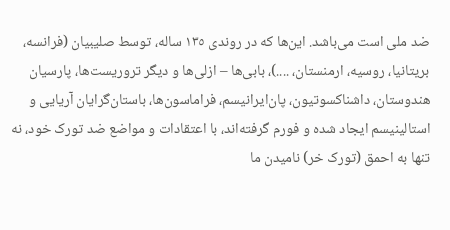ضد ملی است می‌باشد. این‌ها که در روندی ١٣٥ ساله، توسط صلیبیان (فرانسه، بریتانیا، روسیه، ارمنستان، ....)، بابی‌ها – ازلی‌ها و دیگر تروریست‌ها، پارسیان هندوستان، داشناکسوتیون، پان‌ایرانیسم، فراماسون‌ها، باستان‌گرایان آریایی و استالینیسم ایجاد شده و فورم گرفته‌اند، با اعتقادات و مواضع ضد تورک خود، نه تنها به احمق (تورک خر) نامیدن ما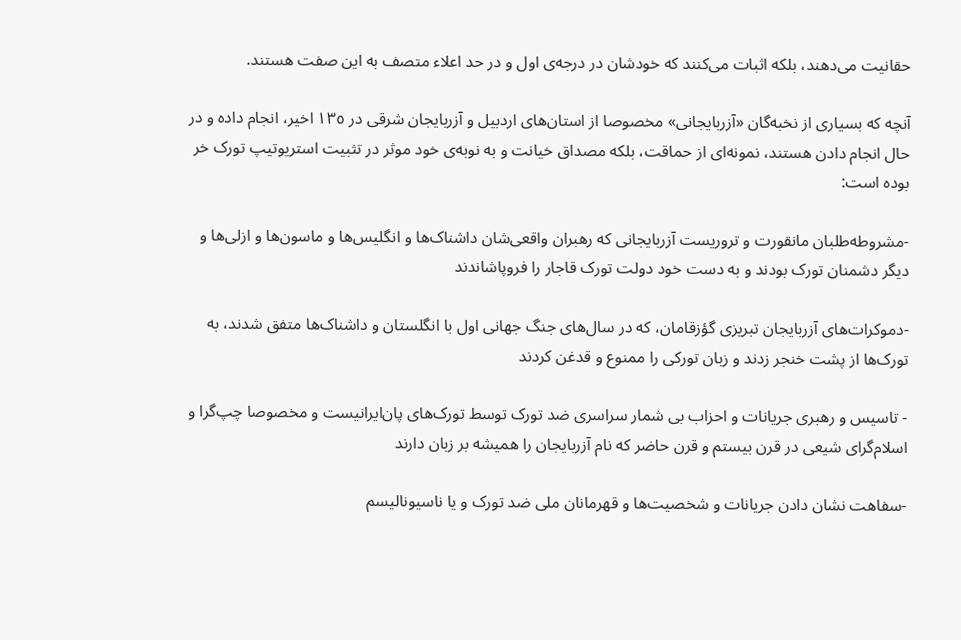حقانیت می‌دهند، بلکه اثبات می‌کنند که خودشان در درجه‌ی اول و در حد اعلاء متصف به این صفت هستند.

آنچه که بسیاری از نخبه‌گان «آزربایجانی» مخصوصا از استان‌های اردبیل و آزربایجان شرقی در ١٣٥ اخیر، انجام داده و در حال انجام دادن هستند، نمونه‌ای از حماقت، بلکه مصداق خیانت و به نوبه‌ی خود موثر در تثبیت استریوتیپ تورک خر بوده است:

-مشروطه‌طلبان مانقورت و تروریست آزربایجانی که رهبران واقعی‌شان داشناک‌ها و انگلیس‌ها و ماسون‌ها و ازلی‌ها و دیگر دشمنان تورک بودند و به دست خود دولت تورک قاجار را فروپاشاندند

-دموکرات‌های آزربایجان تبریزی گؤزقامان، که در سال‌های جنگ جهانی اول با انگلستان و داشناک‌ها متفق شدند، به تورک‌ها از پشت خنجر زدند و زبان تورکی را ممنوع و قدغن کردند

- تاسیس و رهبری جریانات و احزاب بی شمار سراسری ضد تورک توسط تورک‌های پان‌ایرانیست و مخصوصا چپ‌گرا و اسلام‌گرای شیعی در قرن بیستم و قرن حاضر که نام آزربایجان را همیشه بر زبان دارند

-سفاهت نشان دادن جریانات و شخصیت‌ها و قهرمانان ملی ضد تورک و یا ناسیونالیسم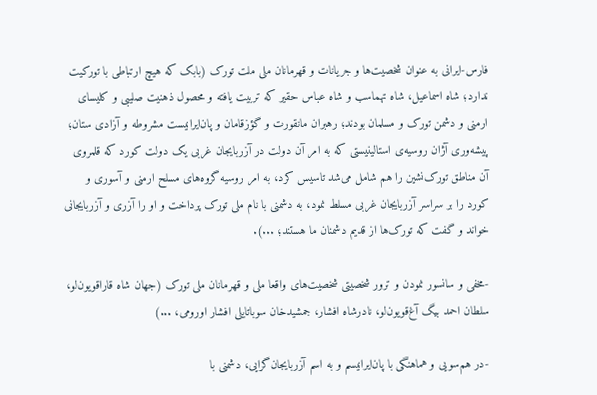فارس-ایرانی به عنوان شخصیت‌ها و جریانات و قهرمانان ملی ملت تورک (بابک که هیچ ارتباطی با تورکیت ندارد؛ شاه اسماعیل، شاه تهماسب و شاه عباس حقیر که تربیت یافته و محصول ذهنیت صلیبی و کلیسای ارمنی و دشمن تورک و مسلمان بودند؛ رهبران مانقورت و گؤزقامان و پان‌ایرانیست مشروطه و آزادی ستان؛ پیشه‌وری آژان روسیه‌ی استالینیستی که به امر آن دولت در آزربایجان غربی یک دولت کورد که قلمروی آن مناطق تورک‌نشین را هم شامل می‌شد تاسیس کرد، به امر روسیه گروه‌های مسلح ارمنی و آسوری و کورد را بر سراسر آزربایجان غربی مسلط نمود، به دشمنی با نام ملی تورک پرداخت و او را آزری و آزربایجانی خواند و گفت که تورک‌ها از قدیم دشمنان ما هستند؛ ...).

-مخفی و سانسور نمودن و ترور شخصیتی شخصیت‌های واقعا ملی و قهرمانان ملی تورک (جهان شاه قاراقویون‌لو، سلطان احمد بیگ آغ‌قویون‌لو، نادرشاه افشار، جمشیدخان سوباتایلی افشار اورومی، ...)

-در هم‌سویی و هماهنگی با پان‌ایرانیسم و به اسم آزربایجان‌گرایی، دشمنی با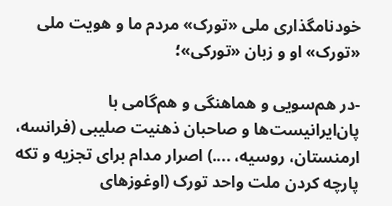خودنامگذاری ملی «تورک» مردم ما و هویت ملی «تورک» او و زبان «تورکی»؛

-در هم‌سویی و هماهنگی و هم‌گامی با پان‌ایرانیست‌ها و صاحبان ذهنیت صلیبی (فرانسه، ارمنستان، روسیه، ....) اصرار مدام برای تجزیه و تکه پارچه کردن ملت واحد تورک (اوغوزهای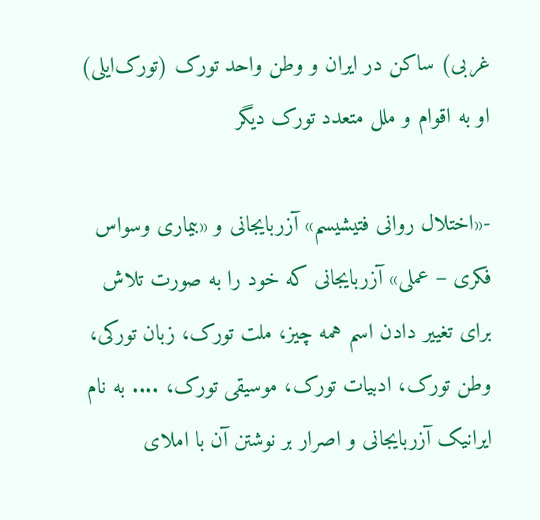غربی) ساکن در ایران و وطن واحد تورک (تورک‌ایلی) او به اقوام و ملل متعدد تورک دیگر

-«اختلال روانی فتیشیسم» آزربایجانی و «بیماری وسواس فکری – عملی» آزربایجانی که خود را به صورت تلاش برای تغییر دادن اسم همه چیز، ملت تورک، زبان تورکی، وطن تورک، ادبیات تورک، موسیقی تورک، .... به نام ایرانیک آزربایجانی و اصرار بر نوشتن آن با املای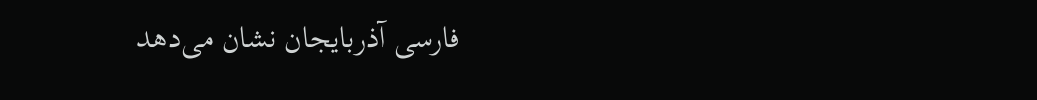فارسی آذربایجان نشان می‌دهد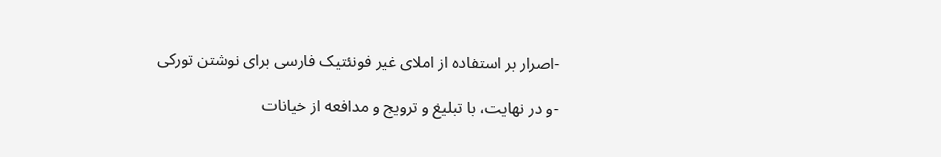-اصرار بر استفاده از املای غیر فونئتیک فارسی برای نوشتن تورکی

-و در نهایت، با تبلیغ و ترویج و مدافعه از خیانات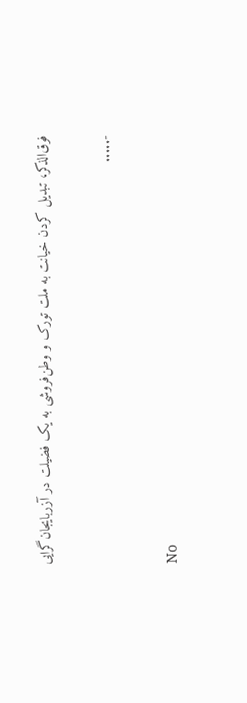فوق‌الذکر، تبدیل کردن خیانت به ملت تورک و وطن‌فروشی به یک فضیلت در آزربایجان‌گرایی

-.....

No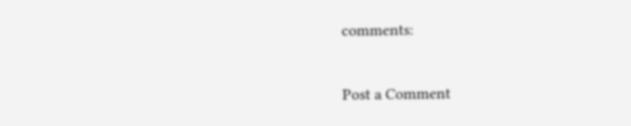comments:

Post a Comment